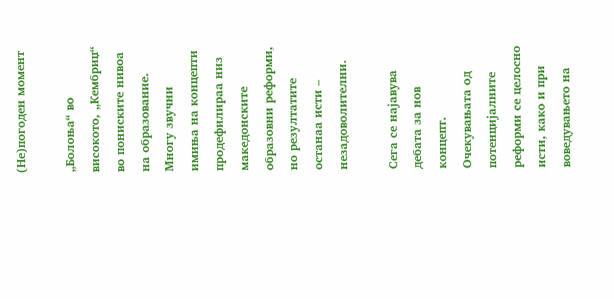(Не)погоден момент

„Болоња“ во високото, „Кембриџ“ во пониските нивоа на образование. Многу звучни имиња на концепти продефилираа низ македонските образовни реформи, но резултатите останаа исти – незадоволителни.

Сега се најавува дебата за нов концепт. Очекувањата од потенцијалните реформи се целосно исти, како и при воведувањето на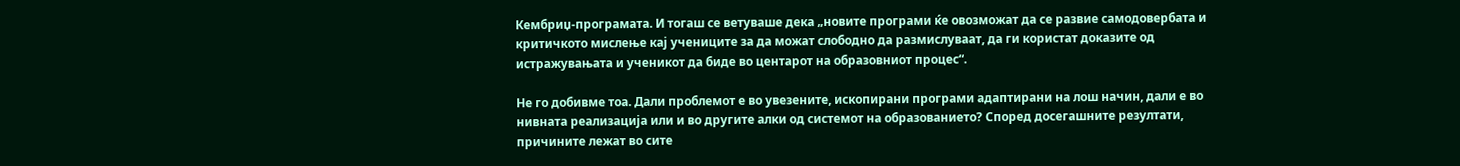Кембриџ-програмата. И тогаш се ветуваше дека „новите програми ќе овозможат да се развие самодовербата и критичкото мислење кај учениците за да можат слободно да размислуваат, да ги користат доказите од истражувањата и ученикот да биде во центарот на образовниот процес“.

Не го добивме тоа. Дали проблемот е во увезените, ископирани програми адаптирани на лош начин, дали е во нивната реализација или и во другите алки од системот на образованието? Според досегашните резултати, причините лежат во сите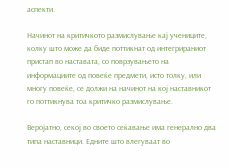аспекти.

Начинот на критичкото размислување кај учениците, колку што може да биде поттикнат од интегрираниот пристап во наставата, со поврзувањето на информациите од повеќе предмети, исто толку, или многу повеќе, се должи на начинот на кој наставникот го поттикнува тоа критичко размислување.

Веројатно, секој во своето сеќавање има генерално два типа наставници. Едните што влегуваат во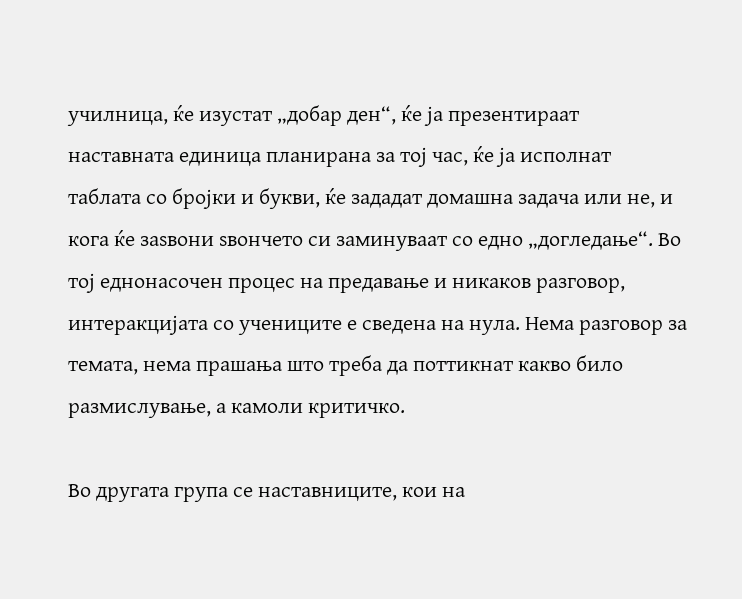училница, ќе изустат „добар ден“, ќе ја презентираат наставната единица планирана за тој час, ќе ја исполнат таблата со бројки и букви, ќе зададат домашна задача или не, и кога ќе заѕвони ѕвончето си заминуваат со едно „догледање“. Во тој еднонасочен процес на предавање и никаков разговор, интеракцијата со учениците е сведена на нула. Нема разговор за темата, нема прашања што треба да поттикнат какво било размислување, а камоли критичко.

Во другата група се наставниците, кои на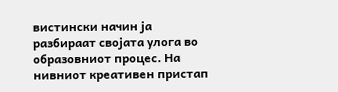вистински начин ја разбираат својата улога во образовниот процес. На нивниот креативен пристап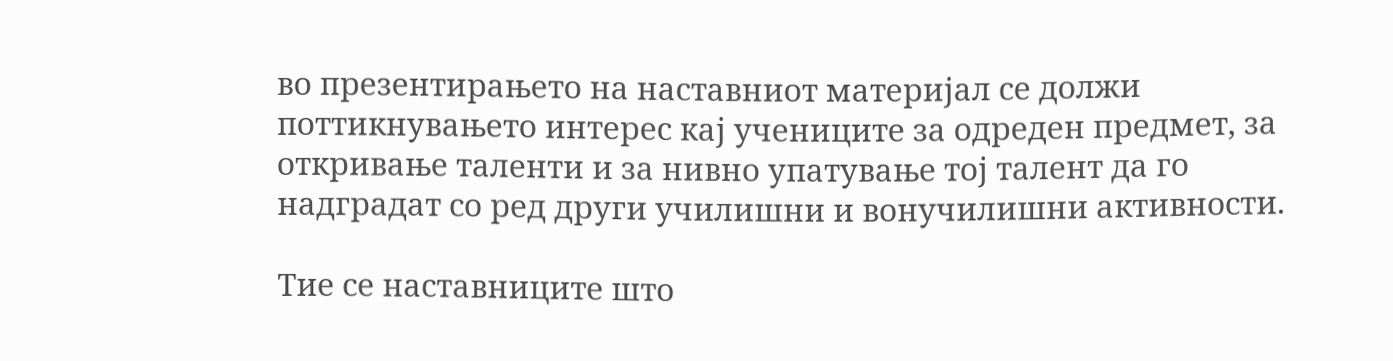во презентирањето на наставниот материјал се должи поттикнувањето интерес кај учениците за одреден предмет, за откривање таленти и за нивно упатување тој талент да го надградат со ред други училишни и вонучилишни активности.

Тие се наставниците што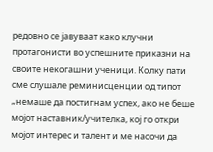редовно се јавуваат како клучни протагонисти во успешните приказни на своите некогашни ученици. Колку пати сме слушале реминисценции од типот „немаше да постигнам успех, ако не беше мојот наставник/учителка, кој го откри мојот интерес и талент и ме насочи да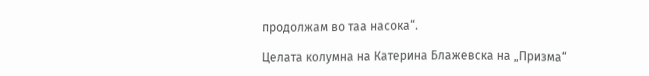продолжам во таа насока“.

Целата колумна на Катерина Блажевска на „Призма“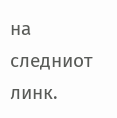на следниот линк.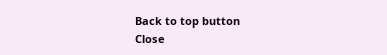Back to top button
Close